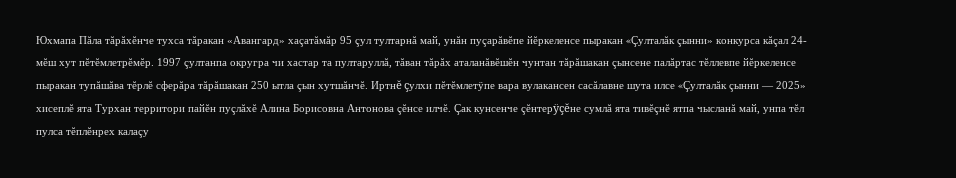Юхмапа Пăла тăрăхĕнче тухса тăракан «Авангард» хаçатăмăр 95 çул тултарнă май, унăн пуçарăвĕпе йĕркеленсе пыракан «Çулталăк çынни» конкурса кăçал 24-мĕш хут пĕтĕмлетрĕмĕр. 1997 çултанпа округра чи хастар та пултаруллă, тăван тăрăх аталанăвĕшĕн чунтан тăрăшакан çынсене палăртас тĕллевпе йĕркеленсе пыракан тупăшăва тĕрлĕ сферăра тăрăшакан 250 ытла çын хутшăнчĕ. Иртнĕ çулхи пĕтĕмлетÿпе вара вулакансен сасăлавне шута илсе «Çулталăк çынни — 2025» хисеплĕ ята Турхан территори пайĕн пуçлăхĕ Алина Борисовна Антонова çĕнсе илчĕ. Çак кунсенче çĕнтерÿçĕне сумлă ята тивĕçнĕ ятпа чысланă май, унпа тĕл пулса тĕплĕнрех калаçу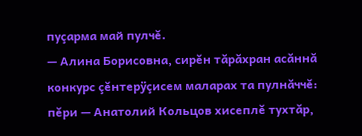пуçарма май пулчĕ.
— Алина Борисовна, сирĕн тăрăхран асăннă конкурс çĕнтерÿçисем маларах та пулнăччĕ: пĕри — Анатолий Кольцов хисеплĕ тухтăр,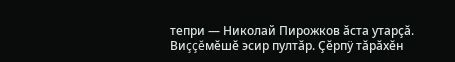тепри — Николай Пирожков ăста утарçă. Виççĕмĕшĕ эсир пултăр. Çĕрпÿ тăрăхĕн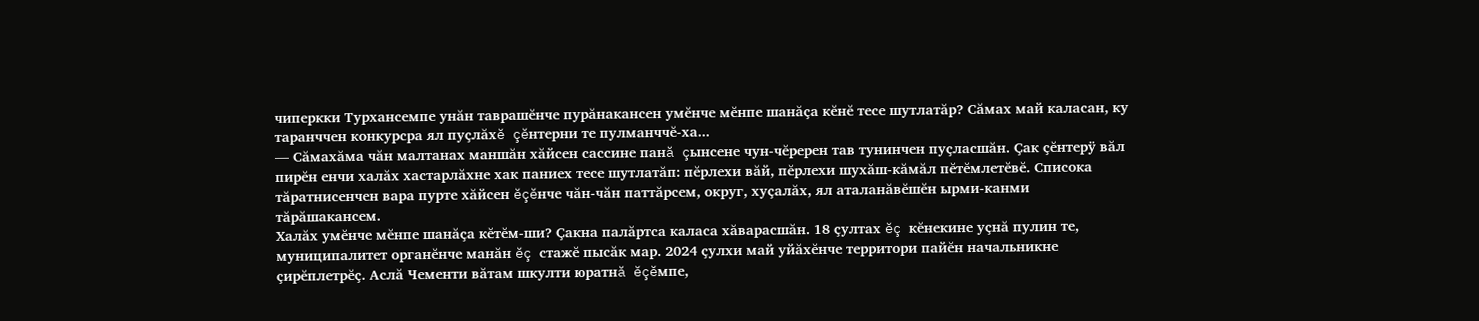чиперкки Турхансемпе унăн таврашĕнче пурăнакансен умĕнче мĕнпе шанăçа кĕнĕ тесе шутлатăр? Сăмах май каласан, ку таранччен конкурсра ял пуçлăхĕ çĕнтерни те пулманччĕ-ха...
— Сăмахăма чăн малтанах маншăн хăйсен сассине панă çынсене чун-чĕререн тав тунинчен пуçласшăн. Çак çĕнтерÿ вăл пирĕн енчи халăх хастарлăхне хак паниех тесе шутлатăп: пĕрлехи вăй, пĕрлехи шухăш-кăмăл пĕтĕмлетĕвĕ. Списока тăратнисенчен вара пурте хăйсен ĕçĕнче чăн-чăн паттăрсем, округ, хуçалăх, ял аталанăвĕшĕн ырми-канми тăрăшакансем.
Халăх умĕнче мĕнпе шанăçа кĕтĕм-ши? Çакна палăртса каласа хăварасшăн. 18 çултах ĕç кĕнекине уçнă пулин те, муниципалитет органĕнче манăн ĕç стажĕ пысăк мар. 2024 çулхи май уйăхĕнче территори пайĕн начальникне çирĕплетрĕç. Аслă Чементи вăтам шкулти юратнă ĕçĕмпе,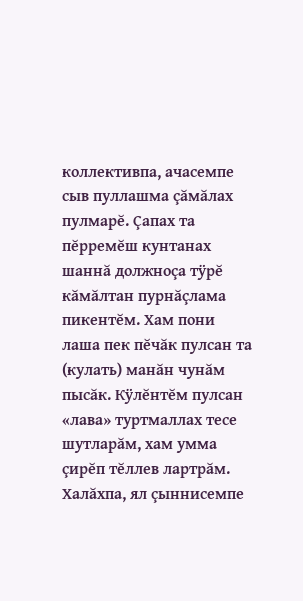коллективпа, ачасемпе сыв пуллашма çăмăлах пулмарĕ. Çапах та пĕрремĕш кунтанах шаннă должноçа тÿрĕ кăмăлтан пурнăçлама пикентĕм. Хам пони лаша пек пĕчăк пулсан та (кулать) манăн чунăм пысăк. Кÿлĕнтĕм пулсан «лава» туртмаллах тесе шутларăм, хам умма çирĕп тĕллев лартрăм. Халăхпа, ял çыннисемпе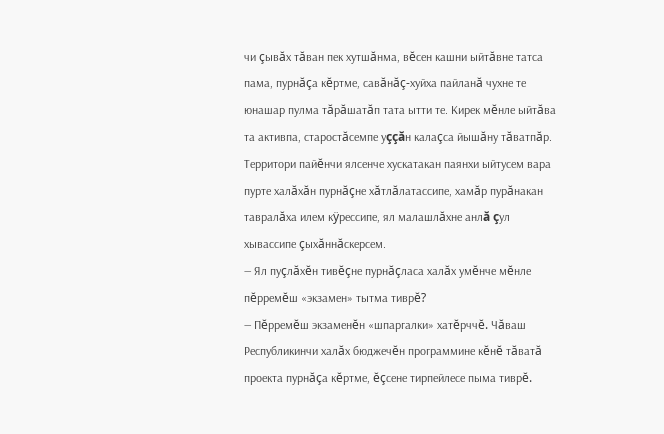чи çывăх тăван пек хутшăнма, вĕсен кашни ыйтăвне татса пама, пурнăçа кĕртме, савăнăç-хуйха пайланă чухне те юнашар пулма тăрăшатăп тата ытти те. Кирек мĕнле ыйтăва та активпа, старостăсемпе уççăн калаçса йышăну тăватпăр. Территори пайĕнчи ялсенче хускатакан паянхи ыйтусем вара пурте халăхăн пурнăçне хăтлăлатассипе, хамăр пурăнакан тавралăха илем кÿрессипе, ял малашлăхне анлă çул хывассипе çыхăннăскерсем.
— Ял пуçлăхĕн тивĕçне пурнăçласа халăх умĕнче мĕнле пĕрремĕш «экзамен» тытма тиврĕ?
— Пĕрремĕш экзаменĕн «шпаргалки» хатĕрччĕ. Чăваш Республикинчи халăх бюджечĕн программине кĕнĕ тăватă проекта пурнăçа кĕртме, ĕçсене тирпейлесе пыма тиврĕ.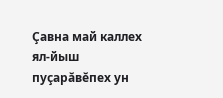Çавна май каллех ял-йыш пуçарăвĕпех ун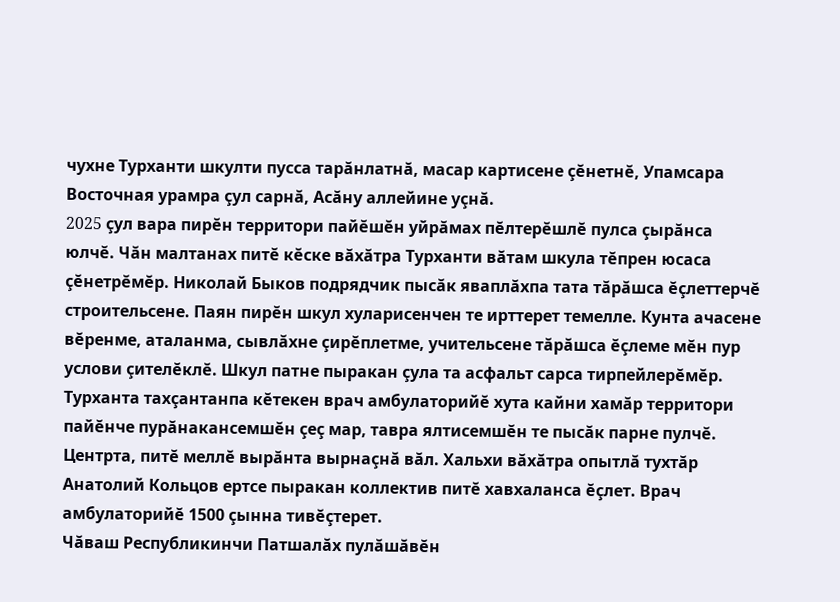чухне Турханти шкулти пусса тарăнлатнă, масар картисене çĕнетнĕ, Упамсара Восточная урамра çул сарнă, Асăну аллейине уçнă.
2025 çул вара пирĕн территори пайĕшĕн уйрăмах пĕлтерĕшлĕ пулса çырăнса юлчĕ. Чăн малтанах питĕ кĕске вăхăтра Турханти вăтам шкула тĕпрен юсаса çĕнетрĕмĕр. Николай Быков подрядчик пысăк яваплăхпа тата тăрăшса ĕçлеттерчĕ строительсене. Паян пирĕн шкул хуларисенчен те ирттерет темелле. Кунта ачасене вĕренме, аталанма, сывлăхне çирĕплетме, учительсене тăрăшса ĕçлеме мĕн пур услови çителĕклĕ. Шкул патне пыракан çула та асфальт сарса тирпейлерĕмĕр.
Турханта тахçантанпа кĕтекен врач амбулаторийĕ хута кайни хамăр территори пайĕнче пурăнакансемшĕн çеç мар, тавра ялтисемшĕн те пысăк парне пулчĕ. Центрта, питĕ меллĕ вырăнта вырнаçнă вăл. Хальхи вăхăтра опытлă тухтăр Анатолий Кольцов ертсе пыракан коллектив питĕ хавхаланса ĕçлет. Врач амбулаторийĕ 1500 çынна тивĕçтерет.
Чăваш Республикинчи Патшалăх пулăшăвĕн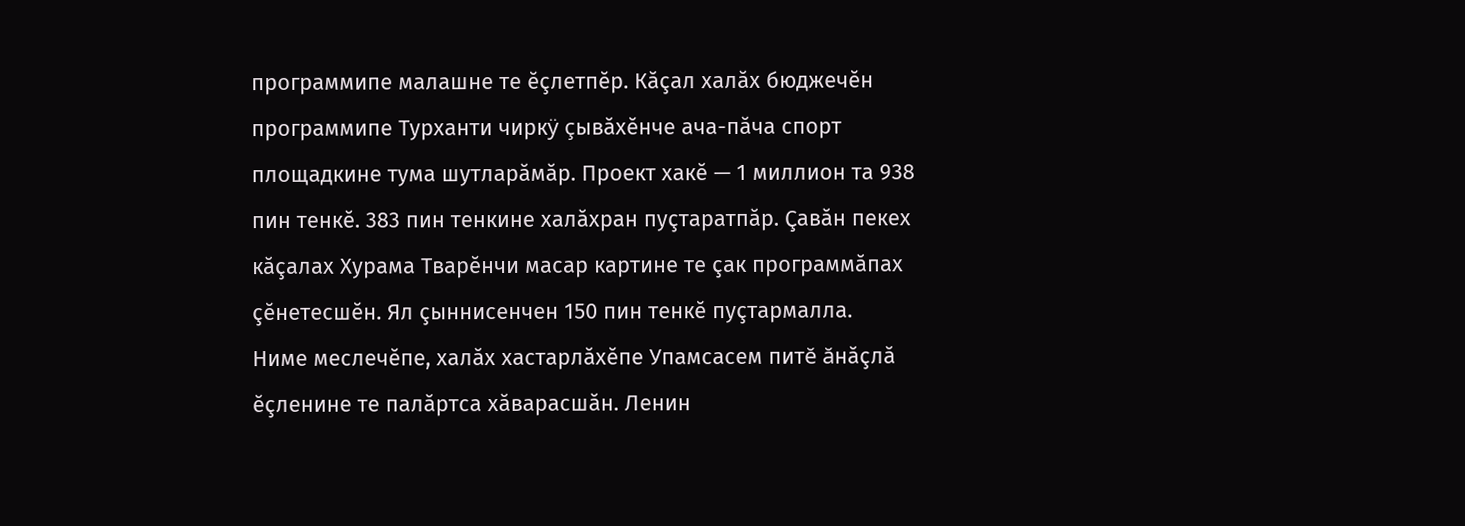программипе малашне те ĕçлетпĕр. Кăçал халăх бюджечĕн программипе Турханти чиркÿ çывăхĕнче ача-пăча спорт площадкине тума шутларăмăр. Проект хакĕ — 1 миллион та 938 пин тенкĕ. 383 пин тенкине халăхран пуçтаратпăр. Çавăн пекех кăçалах Хурама Тварĕнчи масар картине те çак программăпах çĕнетесшĕн. Ял çыннисенчен 150 пин тенкĕ пуçтармалла.
Ниме меслечĕпе, халăх хастарлăхĕпе Упамсасем питĕ ăнăçлă ĕçленине те палăртса хăварасшăн. Ленин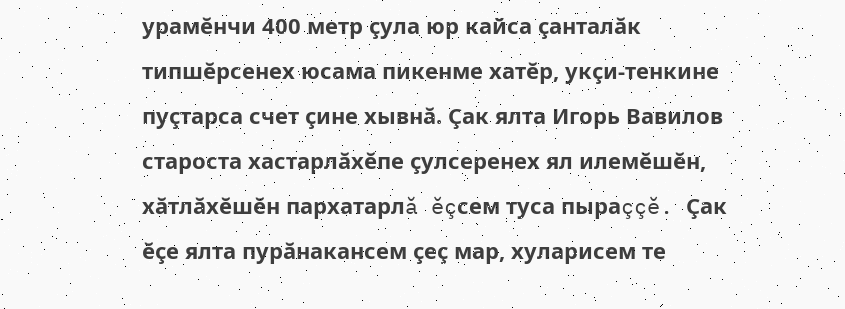урамĕнчи 400 метр çула юр кайса çанталăк типшĕрсенех юсама пикенме хатĕр, укçи-тенкине пуçтарса счет çине хывнă. Çак ялта Игорь Вавилов староста хастарлăхĕпе çулсеренех ял илемĕшĕн, хăтлăхĕшĕн пархатарлă ĕçсем туса пыраççĕ. Çак ĕçе ялта пурăнакансем çеç мар, хуларисем те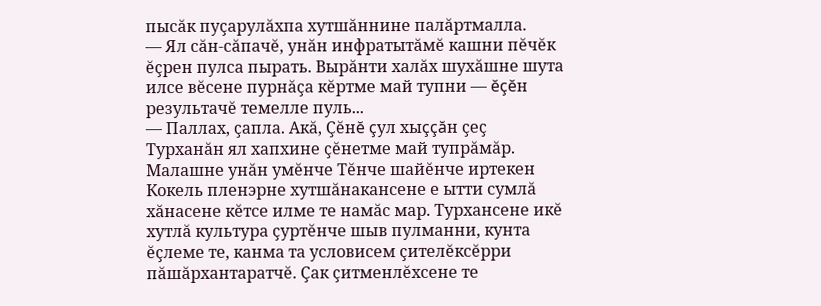пысăк пуçарулăхпа хутшăннине палăртмалла.
— Ял сăн-сăпачĕ, унăн инфратытăмĕ кашни пĕчĕк ĕçрен пулса пырать. Вырăнти халăх шухăшне шута илсе вĕсене пурнăçа кĕртме май тупни — ĕçĕн результачĕ темелле пуль...
— Паллах, çапла. Акă, Çĕнĕ çул хыççăн çеç Турханăн ял хапхине çĕнетме май тупрăмăр. Малашне унăн умĕнче Тĕнче шайĕнче иртекен Кокель пленэрне хутшăнакансене е ытти сумлă хăнасене кĕтсе илме те намăс мар. Турхансене икĕ хутлă культура çуртĕнче шыв пулманни, кунта ĕçлеме те, канма та условисем çителĕксĕрри пăшăрхантаратчĕ. Çак çитменлĕхсене те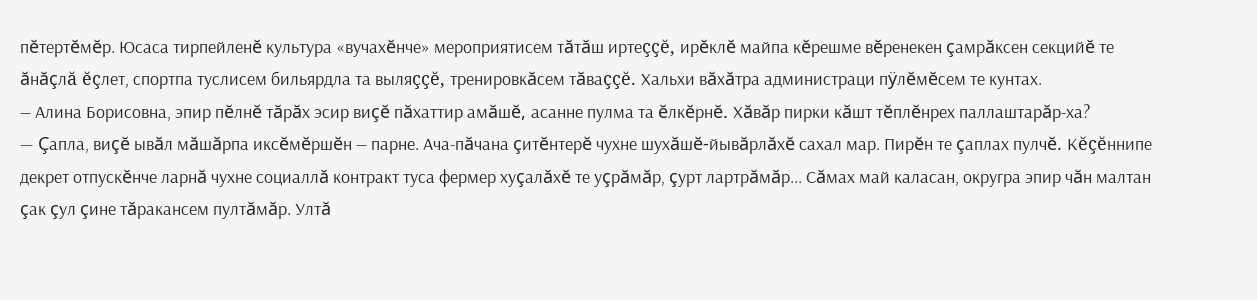пĕтертĕмĕр. Юсаса тирпейленĕ культура «вучахĕнче» мероприятисем тăтăш иртеççĕ, ирĕклĕ майпа кĕрешме вĕренекен çамрăксен секцийĕ те ăнăçлă ĕçлет, спортпа туслисем бильярдла та выляççĕ, тренировкăсем тăваççĕ. Хальхи вăхăтра администраци пÿлĕмĕсем те кунтах.
— Алина Борисовна, эпир пĕлнĕ тăрăх эсир виçĕ пăхаттир амăшĕ, асанне пулма та ĕлкĕрнĕ. Хăвăр пирки кăшт тĕплĕнрех паллаштарăр-ха?
— Çапла, виçĕ ывăл мăшăрпа иксĕмĕршĕн — парне. Ача-пăчана çитĕнтерĕ чухне шухăшĕ-йывăрлăхĕ сахал мар. Пирĕн те çаплах пулчĕ. Кĕçĕннипе декрет отпускĕнче ларнă чухне социаллă контракт туса фермер хуçалăхĕ те уçрăмăр, çурт лартрăмăр... Сăмах май каласан, округра эпир чăн малтан çак çул çине тăракансем пултăмăр. Ултă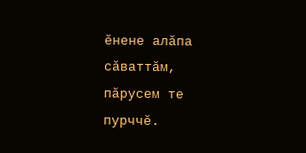ĕнене алăпа сăваттăм, пăрусем те пурччĕ.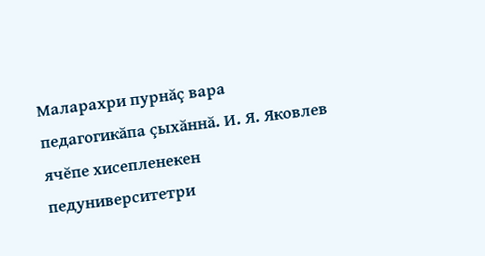Маларахри пурнăç вара педагогикăпа çыхăннă. И. Я. Яковлев ячĕпе хисепленекен педуниверситетри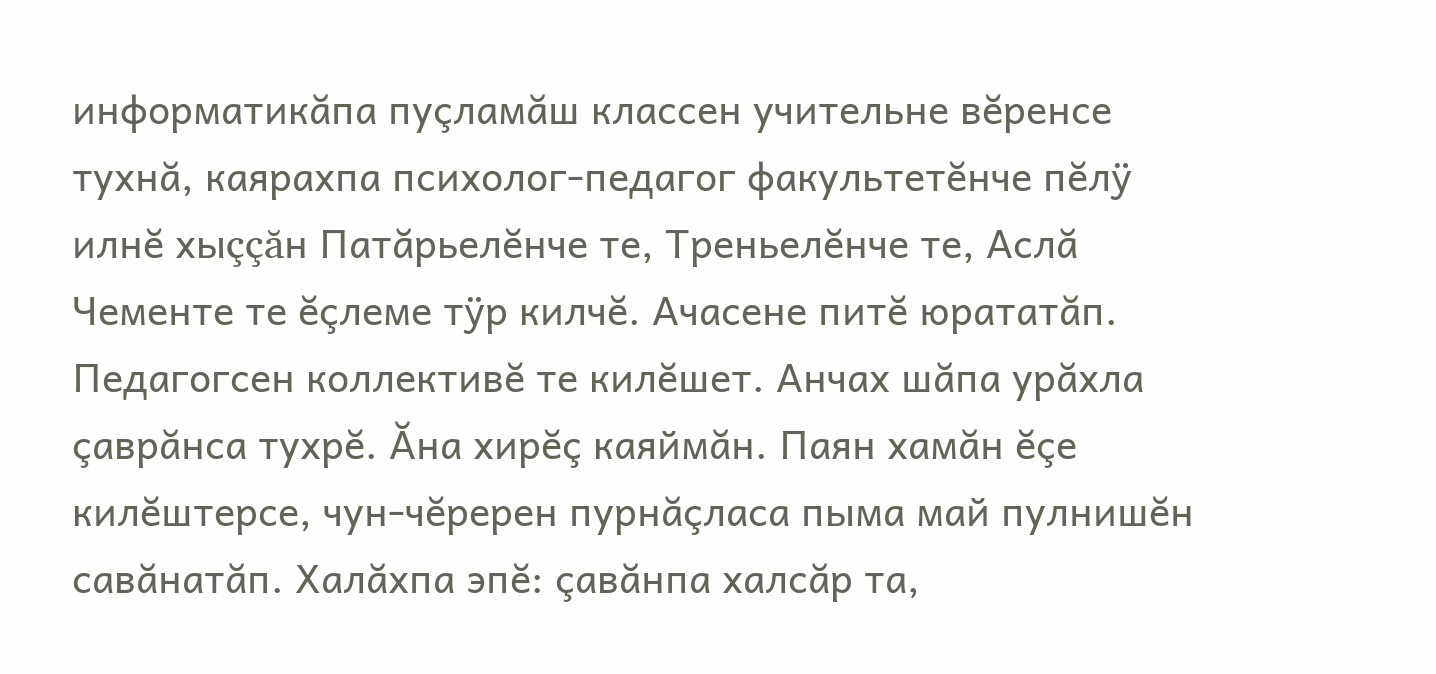информатикăпа пуçламăш классен учительне вĕренсе тухнă, каярахпа психолог-педагог факультетĕнче пĕлÿ илнĕ хыççăн Патăрьелĕнче те, Треньелĕнче те, Аслă Чементе те ĕçлеме тÿр килчĕ. Ачасене питĕ юрататăп. Педагогсен коллективĕ те килĕшет. Анчах шăпа урăхла çаврăнса тухрĕ. Ăна хирĕç каяймăн. Паян хамăн ĕçе килĕштерсе, чун-чĕререн пурнăçласа пыма май пулнишĕн савăнатăп. Халăхпа эпĕ: çавăнпа халсăр та,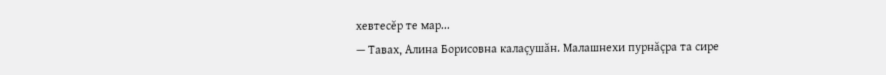хевтесĕр те мар...
— Тавах, Алина Борисовна калаçушăн. Малашнехи пурнăçра та сире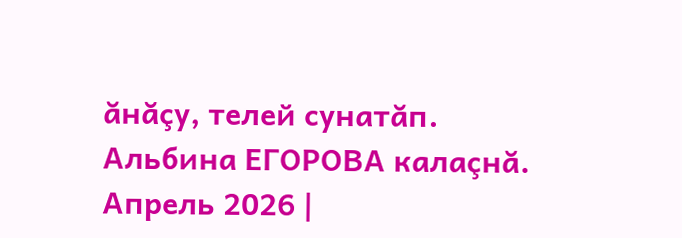ăнăçу, телей сунатăп.
Альбина ЕГОРОВА калаçнă.
Апрель 2026 |